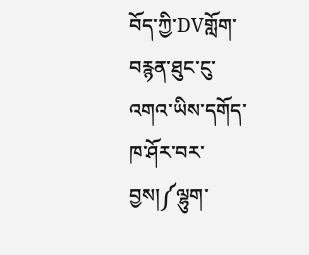བོད་ཀྱི་DVགློག་བརྙན་ཐུང་ངུ་འགའ་ཡིས་དགོད་ཁ་ཤོར་བར་བྱས།༼ལྷུག་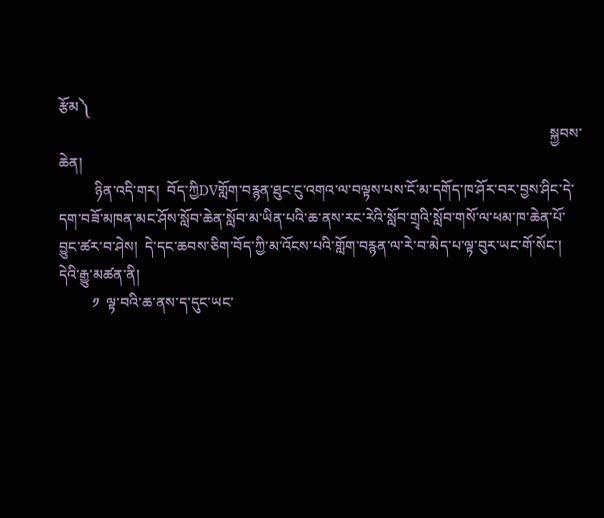རྩོམ༽
                                                                                                                                       སྐྱབས་ཆེན།
          ཉིན་འདི་གར།  བོད་ཀྱིDVགློག་བརྙན་ཐུང་ངུ་འགའ་ལ་བལྟས་པས་ངོ་མ་དགོད་ཁ་ཤོར་བར་བྱས་ཤིང་དེ་དག་བཟོ་མཁན་མང་ཤོས་སློབ་ཆེན་སློབ་མ་ཡིན་པའི་ཆ་ནས་རང་རེའི་སློབ་གྲྭའི་སློབ་གསོ་ལ་ཕམ་ཁ་ཆེན་པོ་བྱུང་ཚར་བ་ཤེས།  དེ་དང་ཆབས་ཅིག་བོད་ཀྱི་མ་འོངས་པའི་གློག་བརྙན་ལ་རེ་བ་མེད་པ་ལྟ་བུར་ཡང་གོ་སོང་། དེའི་རྒྱུ་མཚན་ནི།
         ༡  ལྟ་བའི་ཆ་ནས་ད་དུང་ཡང་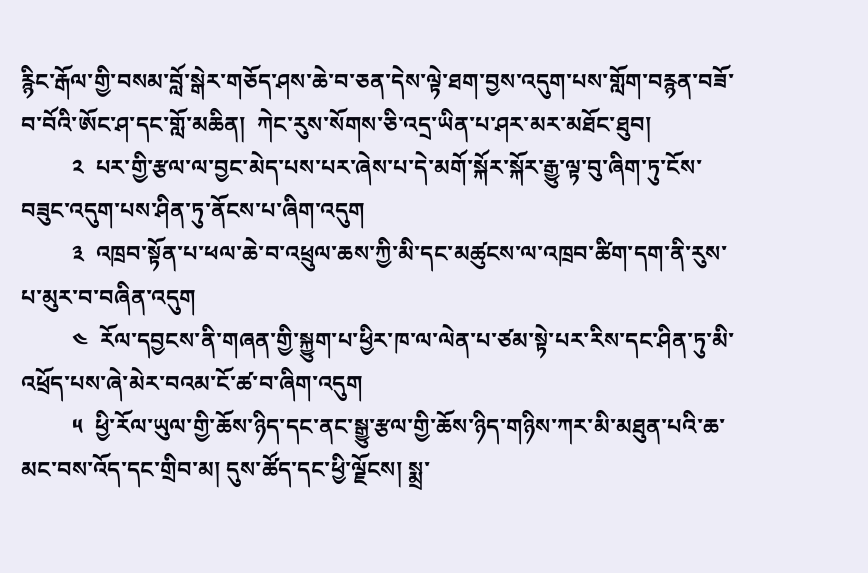རྙིང་རྒོལ་གྱི་བསམ་བློ་སྒེར་གཅོད་ཤས་ཆེ་བ་ཅན་དེས་ལྟེ་ཐག་བྱས་འདུག་པས་གློག་བརྙན་བཟོ་བ་བོའི་ཨོང་ཤ་དང་གློ་མཆིན།  ཀེང་རུས་སོགས་ཅི་འདྲ་ཡིན་པ་ཤར་མར་མཐོང་ཐུབ།
         ༢  པར་གྱི་རྩལ་ལ་བྱང་མེད་པས་པར་ཞེས་པ་དེ་མགོ་སྐོར་སྐོར་རྒྱུ་ལྟ་བུ་ཞིག་ཏུ་ངོས་བཟུང་འདུག་པས་ཤིན་ཏུ་ནོངས་པ་ཞིག་འདུག
         ༣  འཁྲབ་སྟོན་པ་ཕལ་ཆེ་བ་འཕྲུལ་ཆས་ཀྱི་མི་དང་མཚུངས་ལ་འཁྲབ་ཚིག་དག་ནི་རུས་པ་མུར་བ་བཞིན་འདུག
         ༤  རོལ་དབྱངས་ནི་གཞན་གྱི་སྐྱུག་པ་ཕྱིར་ཁ་ལ་ལེན་པ་ཙམ་སྟེ་པར་རིས་དང་ཤིན་ཏུ་མི་འཕྲོད་པས་ཞེ་མེར་བའམ་ངོ་ཚ་བ་ཞིག་འདུག
         ༥  ཕྱི་རོལ་ཡུལ་གྱི་ཆོས་ཉིད་དང་ནང་སྒྱུ་རྩལ་གྱི་ཆོས་ཉིད་གཉིས་ཀར་མི་མཐུན་པའི་ཆ་མང་བས་འོད་དང་གྲིབ་མ། དུས་ཚོད་དང་ཕྱི་ལྗོངས། སྨྲ་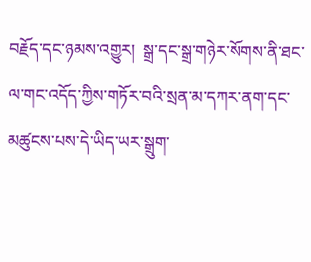བརྗོད་དང་ཉམས་འགྱུར།  སྒྲ་དང་སྒྲ་གཉེར་སོགས་ནི་ཐང་ལ་གང་འདོད་ཀྱིས་གཏོར་བའི་སྲན་མ་དཀར་ནག་དང་མཚུངས་པས་དེ་ཡིད་ཡར་སྒྲུག་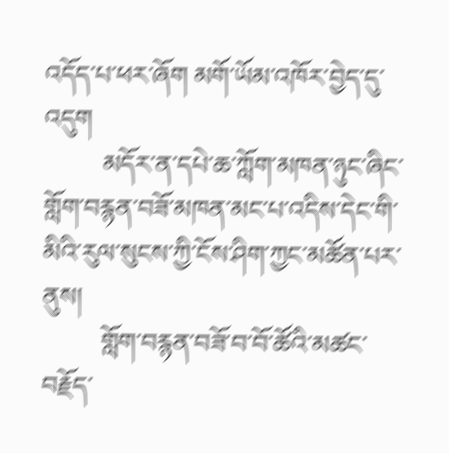འདོད་པ་ཕར་ཞོག མགོ་ཡོམ་འཁོར་བྱེད་དུ་འདུག
         མདོར་ན་དཔེ་ཆ་ཀློག་མཁན་ཉུང་ཞིང་གློག་བརྙན་བཟོ་མཁན་མང་པ་འདིས་དེང་གི་མིའི་རུལ་སུངས་ཀྱི་ངོས་ཤིག་ཀྱང་མཚོན་པར་ནུས།
         གློག་བརྙན་བཟོ་བ་བོ་ཚོའི་མཚང་བརྗོད་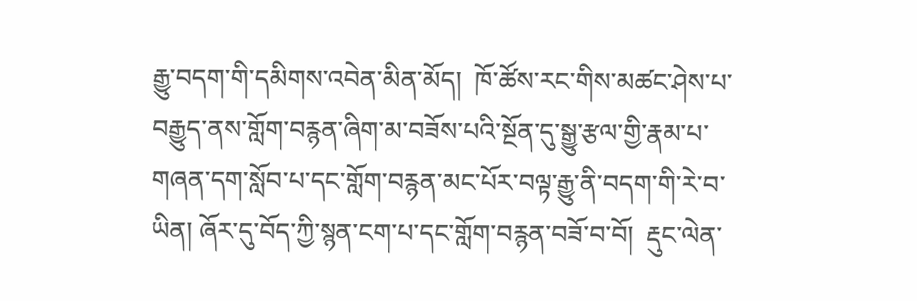རྒྱུ་བདག་གི་དམིགས་འབེན་མིན་མོད།  ཁོ་ཚོས་རང་གིས་མཚང་ཤེས་པ་བརྒྱུད་ནས་གློག་བརྙན་ཞིག་མ་བཟོས་པའི་སྔོན་དུ་སྒྱུ་རྩལ་གྱི་རྣམ་པ་གཞན་དག་སློབ་པ་དང་གློག་བརྙན་མང་པོར་བལྟ་རྒྱུ་ནི་བདག་གི་རེ་བ་ཡིན། ཞོར་དུ་བོད་ཀྱི་སྙན་ངག་པ་དང་གློག་བརྙན་བཟོ་བ་བོ།  རྡུང་ལེན་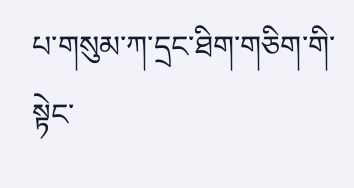པ་གསུམ་ཀ་དྲང་ཐིག་གཅིག་གི་སྟེང་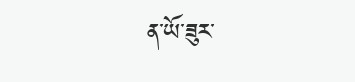ན་ཡོ་ཟུར་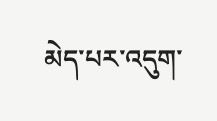མེད་པར་འདུག་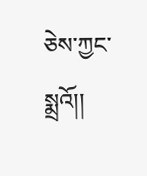ཅེས་ཀྱང་སྨྲའོ།།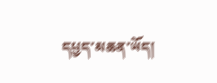དཔྱད་མཆན་ཡོད།